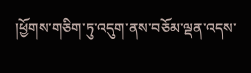།ཕྱོགས་གཅིག་ཏུ་འདུག་ནས་བཅོམ་ལྡན་འདས་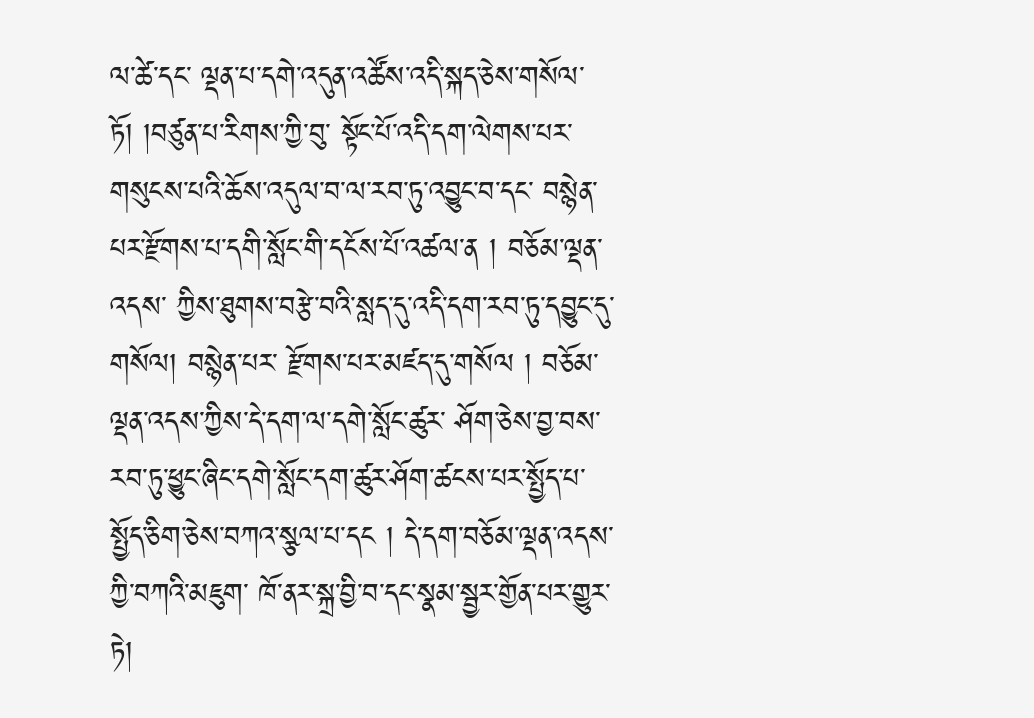ལ་ཚེ་དང་ ལྡན་པ་དགེ་འདུན་འཚོས་འདི་སྐད་ཅེས་གསོལ་ཏོ། །བཙུན་པ་རིགས་ཀྱི་བུ་ སྟོང་པོ་འདི་དག་ལེགས་པར་གསུངས་པའི་ཆོས་འདུལ་བ་ལ་རབ་ཏུ་འབྱུང་བ་དང་ བསྙེན་པར་རྫོགས་པ་དགི་སློང་གི་དངོས་པོ་འཚལ་ན ། བཅོམ་ལྡན་འདས་ ཀྱིས་ཐུགས་བརྩེ་བའི་སླད་དུ་འདི་དག་རབ་ཏུ་དབྱུང་དུ་གསོལ། བསྙེན་པར་ རྫོགས་པར་མཛད་དུ་གསོལ ། བཅོམ་ལྡན་འདས་ཀྱིས་དེ་དག་ལ་དགེ་སློང་ཚུར་ ཤོག་ཅེས་བྱ་བས་རབ་ཏུ་ཕྱུང་ཞིང་དགེ་སློང་དག་ཚུར་ཤོག་ཚངས་པར་སྤྱོད་པ་ སྤྱོད་ཅིག་ཅེས་བཀའ་སྩལ་པ་དང ། དེ་དག་བཅོམ་ལྡན་འདས་ཀྱི་བཀའི་མཇུག་ ཁོ་ནར་སྐྲ་བྱི་བ་དང་སྣམ་སྦྱར་གྱོན་པར་གྱུར་ཏེ།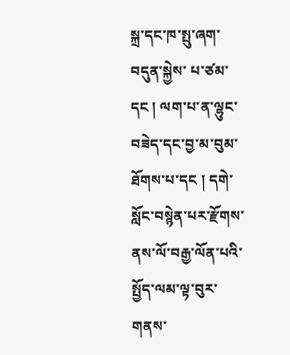སྐྲ་དང་ཁ་སྤུ་ཞག་བདུན་སྐྱེས་ པ་ཙམ་དང ། ལག་པ་ན་ལྷུང་བཟེད་དང་བྱ་མ་བུམ་ཐོགས་པ་དང ། དགེ་ སློང་བསྙེན་པར་རྫོགས་ནས་ལོ་བརྒྱ་ལོན་པའི་སྤྱོད་ལམ་ལྟ་བུར་གནས་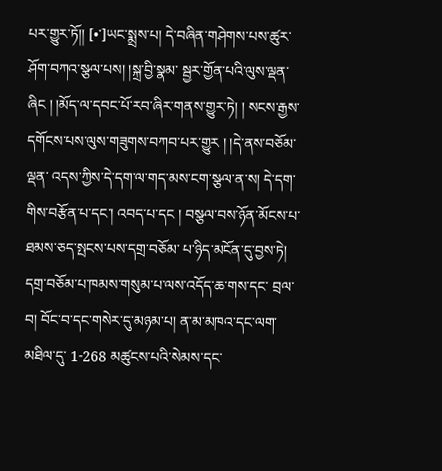པར་གྱུར་ཏོ།། [•་]ཡང་སྨྲས་པ། དེ་བཞིན་གཤེགས་པས་ཚུར་ཤོག་བཀའ་སྩལ་པས། །སྐྲ་བྱི་སྣམ་ སྦྱར་གྱོན་པའི་ལུས་ལྡན་ཞིང ། །མོད་ལ་དབང་པོ་རབ་ཞིར་གནས་གྱུར་ཏེ། ། སངས་རྒྱས་དགོངས་པས་ལུས་གཟུགས་བཀབ་པར་གྱུར ། །དེ་ནས་བཅོམ་ལྡན་ འདས་ཀྱིས་དེ་དག་ལ་གད་མས་ངག་སྩལ་ན་ས། དེ་དག་གིས་བརྩོན་པ་དང་། འབད་པ་དང ། བསྩལ་བས་ཉོན་མོངས་པ་ཐམས་ཅད་སྤངས་པས་དགྲ་བཅོམ་ པ་ཉིད་མངོན་དུ་བྱས་ཏེ། དགྲ་བཅོམ་པ་ཁམས་གསུམ་པ་ལས་འདོད་ཆ་གས་དང་ བྲལ་བ། བོང་བ་དང་གསེར་དུ་མཉམ་པ། ན་མ་མཁའ་དང་ལག་མཐིལ་དུ་ 1-268 མཚུངས་པའི་སེམས་དང་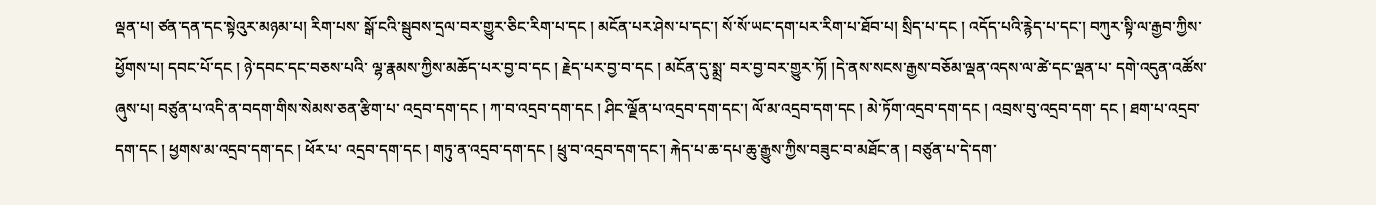ལྡན་པ། ཙན་དན་དང་སྟེའུར་མཉམ་པ། རིག་པས་ སྒོ་ངའི་སྦུབས་དྲལ་བར་གྱུར་ཅིང་རིག་པ་དང ། མངོན་པར་ཤེས་པ་དང་། སོ་སོ་ཡང་དག་པར་རིག་པ་ཐོབ་པ། སྲིད་པ་དང ། འདོད་པའི་རྙེད་པ་དང་། བཀུར་སྟི་ལ་རྒྱབ་ཀྱིས་ཕྱོགས་པ། དབང་པོ་དང ། ཉེ་དབང་དང་བཅས་པའི་ ལྷ་རྣམས་ཀྱིས་མཆོད་པར་བྱ་བ་དང ། རྗེད་པར་བྱ་བ་དང ། མངོན་དུ་སྨྲ་ བར་བྱ་བར་གྱུར་ཏོ། །དེ་ནས་སངས་རྒྱས་བཅོམ་ལྡན་འདས་ལ་ཚེ་དང་ལྡན་པ་ དགེ་འདུན་འཚོས་ཞུས་པ། བཙུན་པ་འདི་ན་བདག་གིས་སེམས་ཅན་རྩིག་པ་ འདྲབ་དག་དང ། ཀ་བ་འདྲབ་དག་དང ། ཤིང་ལྗོན་པ་འདྲབ་དག་དང་། ལོ་མ་འདྲབ་དག་དང ། མེ་ཏོག་འདྲབ་དག་དང ། འབྲས་བུ་འདྲབ་དག་ དང ། ཐག་པ་འདྲབ་དག་དང ། ཕྱགས་མ་འདྲབ་དག་དང ། ཕོར་པ་ འདྲབ་དག་དང ། གཏུ་ན་འདྲབ་དག་དང ། ཕྲུ་བ་འདྲབ་དག་དང་། རྐེད་པ་ཆ་དཔ་ཆུ་རྒྱུས་ཀྱིས་བཟུང་བ་མཐོང་ན ། བཙུན་པ་དེ་དག་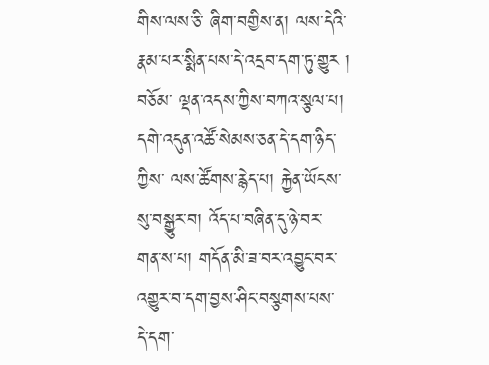གིས་ལས་ཅི་ ཞིག་བགྱིས་ན། ལས་དེའི་རྣམ་པར་སྨིན་པས་དེ་འདྲབ་དག་ཏུ་གྱུར ། བཅོམ་ ལྡན་འདས་ཀྱིས་བཀའ་སྩལ་པ། དགེ་འདུན་འཚོ་སེམས་ཅན་དེ་དག་ཉིད་ཀྱིས་ ལས་ཚོགས་རྙེད་པ། རྐྱེན་ཡོངས་སུ་བསྒྱུར་བ། འོད་པ་བཞིན་དུ་ཉེ་བར་ གན་ས་པ། གདོན་མི་ཟ་བར་འབྱུང་བར་འགྱུར་བ་དག་བྱས་ཤིང་བསྩགས་པས་ དེ་དག་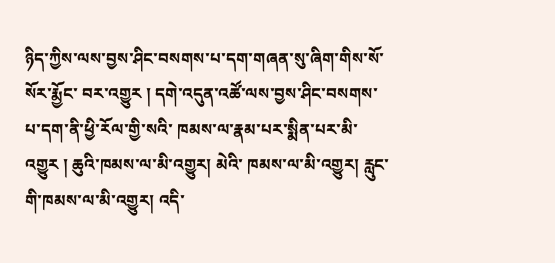ཉིད་ཀྱིས་ལས་བྱས་ཤིང་བསགས་པ་དག་གཞན་སུ་ཞིག་གིས་སོ་སོར་རྨྱོང་ བར་འགྱུར ། དགེ་འདུན་འཚོ་ལས་བྱས་ཤིང་བསགས་པ་དག་ནི་ཕྱི་རོལ་གྱི་སའི་ ཁམས་ལ་རྣམ་པར་སྨིན་པར་མི་འགྱུར ། ཆུའི་ཁམས་ལ་མི་འགྱུར། མེའི་ ཁམས་ལ་མི་འགྱུར། རླུང་གི་ཁམས་ལ་མི་འགྱུར། འདི་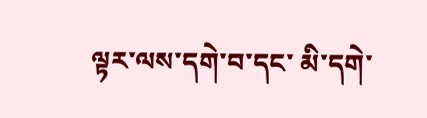ལྟར་ལས་དགེ་བ་དང་ མི་དགེ་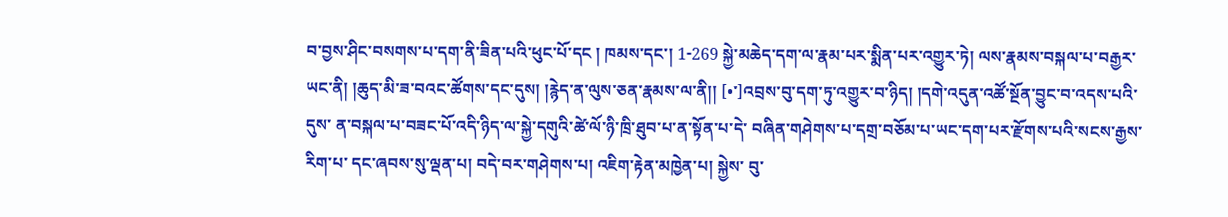བ་བྱས་ཤིང་བསགས་པ་དག་ནི་ཟིན་པའི་ཕུང་པོ་དང ། ཁམས་དང་། 1-269 སྐྱེ་མཆེད་དག་ལ་རྣམ་པར་སྨིན་པར་འགྱུར་ཏེ། ལས་རྣམས་བསྐལ་པ་བརྒྱར་ ཡང་ནི། །ཆུད་མི་ཟ་བའང་ཚོགས་དང་དུས། །རྙེད་ན་ལུས་ཅན་རྣམས་ལ་ནི།། [•་]འབྲས་བུ་དག་ཏུ་འགྱུར་བ་ཉིད། །དགེ་འདུན་འཚོ་སྔོན་བྱུང་བ་འདས་པའི་དུས་ ན་བསྐལ་པ་བཟང་པོ་འདི་ཉིད་ལ་སྐྱེ་དགུའི་ཚེ་ལོ་ཉི་ཁྲི་ཐུབ་པ་ན་སྟོན་པ་དེ་ བཞིན་གཤེགས་པ་དགྲ་བཅོམ་པ་ཡང་དག་པར་རྫོགས་པའི་སངས་རྒྱས་རིག་པ་ དང་ཞབས་སུ་ལྡན་པ། བདེ་བར་གཤེགས་པ། འཇིག་རྟེན་མཁྱེན་པ། སྐྱེས་ བུ་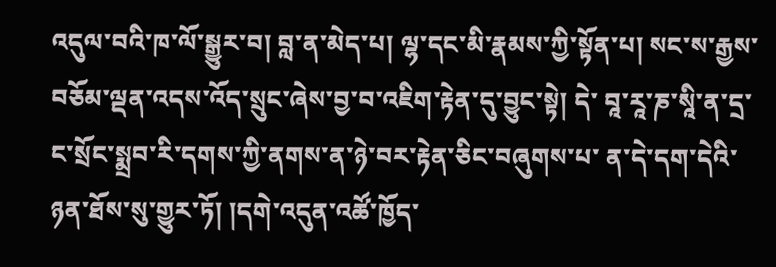འདུལ་བའི་ཁ་ལོ་སྒྱུར་བ། བླ་ན་མེད་པ། ལྷ་དང་མི་རྣམས་ཀྱི་སྟོན་པ། སང་ས་རྒྱས་བཅོམ་ལྡན་འདས་འོད་སྲུང་ཞེས་བྱ་བ་འཇིག་རྟེན་དུ་བྱུང་སྟེ། དེ་ བཱ་རཱ་ཎ་སཱི་ན་དྲ་ང་སྲོང་སྨྲབ་རི་དགས་ཀྱི་ནགས་ན་ཉེ་བར་རྟེན་ཅིང་བཞུགས་པ་ ན་དེ་དག་དེའི་ཉན་ཐོས་སུ་གྱུར་ཏོ། །དགེ་འདུན་འཚོ་ཁྱོད་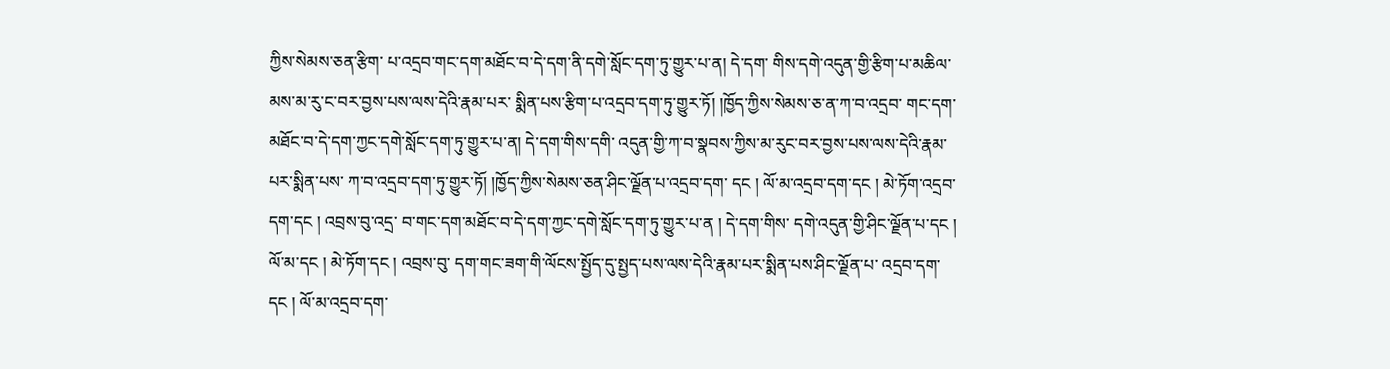ཀྱིས་སེམས་ཅན་རྩིག་ པ་འདྲབ་གང་དག་མཐོང་བ་དེ་དག་ནི་དགེ་སློང་དག་ཏུ་གྱུར་པ་ན། དེ་དག་ གིས་དགེ་འདུན་གྱི་རྩིག་པ་མཆིལ་མས་མ་རུ་ང་བར་བྱས་པས་ལས་དེའི་རྣམ་པར་ སྨིན་པས་རྩིག་པ་འདྲབ་དག་ཏུ་གྱུར་ཏོ། །ཁྱོད་ཀྱིས་སེམས་ཅ་ན་ཀ་བ་འདྲབ་ གང་དག་མཐོང་བ་དེ་དག་ཀྱང་དགེ་སློང་དག་ཏུ་གྱུར་པ་ན། དེ་དག་གིས་དགི་ འདུན་གྱི་ཀ་བ་སྣབས་ཀྱིས་མ་རུང་བར་བྱས་པས་ལས་དེའི་རྣམ་པར་སྨིན་པས་ ཀ་བ་འདྲབ་དག་ཏུ་གྱུར་ཏོ། །ཁྱོད་ཀྱིས་སེམས་ཅན་ཤིང་ལྗོན་པ་འདྲབ་དག་ དང ། ལོ་མ་འདྲབ་དག་དང ། མེ་ཏོག་འདྲབ་དག་དང ། འབྲས་བུ་འདྲ་ བ་གང་དག་མཐོང་བ་དེ་དག་ཀྱང་དགེ་སློང་དག་ཏུ་གྱུར་པ་ན ། དེ་དག་གིས་ དགེ་འདུན་གྱི་ཤིང་ལྗོན་པ་དང ། ལོ་མ་དང ། མེ་ཏོག་དང ། འབྲས་བུ་ དག་གང་ཟག་གི་ལོངས་སྤྱོད་དུ་སྤྱད་པས་ལས་དེའི་རྣམ་པར་སྨིན་པས་ཤིང་ལྗོན་པ་ འདྲབ་དག་དང ། ལོ་མ་འདྲབ་དག་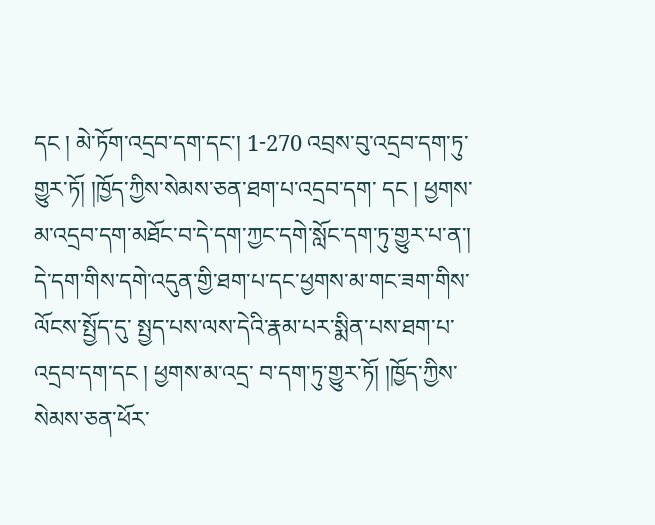དང ། མེ་ཏོག་འདྲབ་དག་དང་། 1-270 འབྲས་བུ་འདྲབ་དག་ཏུ་གྱུར་ཏོ། །ཁྱོད་ཀྱིས་སེམས་ཅན་ཐག་པ་འདྲབ་དག་ དང ། ཕྱགས་མ་འདྲབ་དག་མཐོང་བ་དེ་དག་ཀྱང་དགེ་སློང་དག་ཏུ་གྱུར་པ་ན་། དེ་དག་གིས་དགེ་འདུན་གྱི་ཐག་པ་དང་ཕྱགས་མ་གང་ཟག་གིས་ལོངས་སྤྱོད་དུ་ སྤྱད་པས་ལས་དེའི་རྣམ་པར་སྨིན་པས་ཐག་པ་འདྲབ་དག་དང ། ཕྱགས་མ་འདྲ་ བ་དག་ཏུ་གྱུར་ཏོ། །ཁྱོད་ཀྱིས་སེམས་ཅན་ཕོར་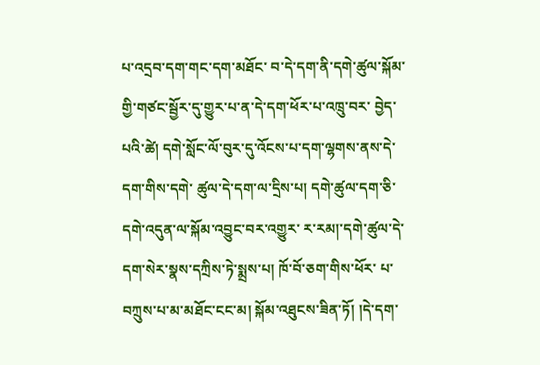པ་འདྲབ་དག་གང་དག་མཐོང་ བ་དེ་དག་ནི་དགེ་ཚུལ་སྐོམ་གྱི་གཙང་སྦྱོར་དུ་གྱུར་པ་ན་དེ་དག་ཕོར་པ་འཁྲུ་བར་ བྱེད་པའི་ཚེ། དགེ་སློང་ལོ་བུར་དུ་འོངས་པ་དག་ལྷགས་ནས་དེ་དག་གིས་དགེ་ ཚུལ་དེ་དག་ལ་དྲིས་པ། དགེ་ཚུལ་དག་ཅི་དགེ་འདུན་ལ་སྐོམ་འབྱུང་བར་འགྱུར་ ར་རམ།་དགེ་ཚུལ་དེ་དག་སེར་སྣས་དཀྲིས་ཏེ་སྨྲས་པ། ཁོ་བོ་ཅག་གིས་ཕོར་ པ་བཀྲུས་པ་མ་མཐོང་ངང་མ། སྐོམ་འཐུངས་ཟིན་ཏོ། །དེ་དག་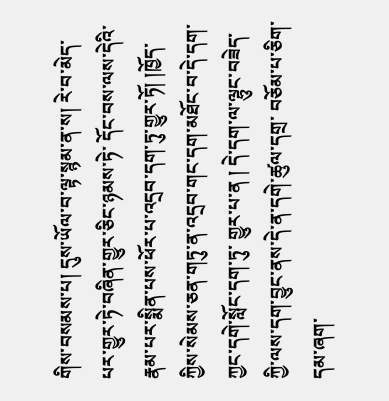གིས་བསམས་པ། དུས་ཡོལ་བ་ལྟ་སྙམ་ན་ས། རེ་བ་མེད་པར་གྱུར་ཏེ་བཞིན་གྱུར་ཅིང་ཉམས་ཏེ་ དོང་བས་ལས་དེའི་རྣམ་པར་སྨིན་པས་ཕོར་པ་འདྲབ་དག་ཏུ་གྱུར་ཏོ། །ཁྱོད་ ཀྱིས་སེམས་ཅན་གཏུ་ན་འདྲབ་གང་དག་མཐོང་བ་དེ་དག་ཀྱང་དགེ་སློང་དག་ཏུ་ གྱུར་པ་ན ། དེ་དག་ལ་ལྷུང་བཟེད་ཀྱི་ལས་དག་བྱུང་ནས་དེ་ན་དགེ་ཚུལ་དགྲ་ བཅོམ་པ་ཅིག་དམ་ཞག་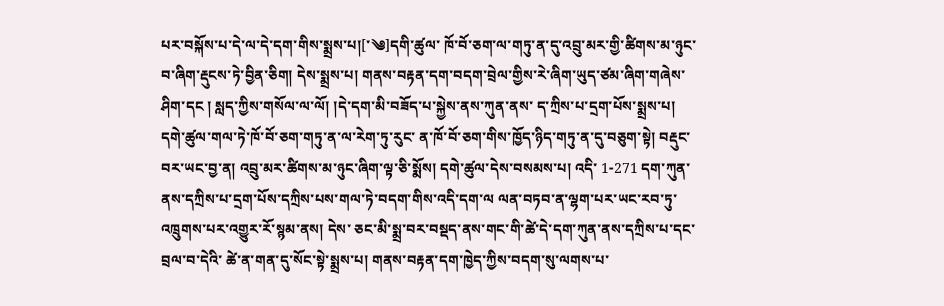པར་བསྐོས་པ་དེ་ལ་དེ་དག་གིས་སྨྲས་པ།[་༄]དགི་ཚུལ་ ཁོ་བོ་ཅག་ལ་གཏུ་ན་དུ་འབྲུ་མར་གྱི་ཚིགས་མ་ཉུང་བ་ཞིག་རྡུངས་ཏེ་བྱིན་ཅིག། དེས་སྨྲས་པ། གནས་བརྟན་དག་བདག་བྲེལ་གྱིས་རེ་ཞིག་ཡུད་ཙམ་ཞིག་གཞེས་ ཤིག་དང ། སླད་ཀྱིས་གསོལ་ལ་ལོ། །དེ་དག་མི་བཟོད་པ་སྐྱེས་ནས་ཀུན་ནས་ ད་ཀྲིས་པ་དྲག་པོས་སྨྲས་པ། དགེ་ཚུལ་གལ་ཏེ་ཁོ་བོ་ཅག་གཏུ་ན་ལ་རེག་ཏུ་རུང་ ན་ཁོ་བོ་ཅག་གིས་ཁྱོད་ཉིད་གཏུ་ན་དུ་བཅུག་སྟེ། བརྡུང་བར་ཡང་བྱ་ན། འབྲུ་མར་ཚིགས་མ་ཉུང་ཞིག་ལྟ་ཅི་སྨོས། དགེ་ཚུལ་དེས་བསམས་པ། འདི་ 1-271 དག་ཀུན་ནས་དཀྲིས་པ་དྲག་པོས་དཀྲིས་པས་གལ་ཏེ་བདག་གིས་འདི་དག་ལ ལན་བཏབ་ན་ལྷག་པར་ཡང་རབ་ཏུ་འཁྲུགས་པར་འགྱུར་རོ་སྙམ་ནས། དེས་ ཅང་མི་སྨྲ་བར་བསྡད་ནས་གང་གི་ཚེ་དེ་དག་ཀུན་ནས་དཀྲིས་པ་དང་བྲལ་བ་དེའི་ ཚེ་ན་གན་དུ་སོང་སྟེ་སྨྲས་པ། གནས་བརྟན་དག་ཁྱེད་ཀྱིས་བདག་སུ་ལགས་པ་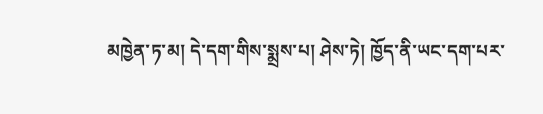མཁྱེན་ཏ་མ། དེ་དག་གིས་སྨྲས་པ། ཤེས་ཏེ། ཁྱོད་ནི་ཡང་དག་པར་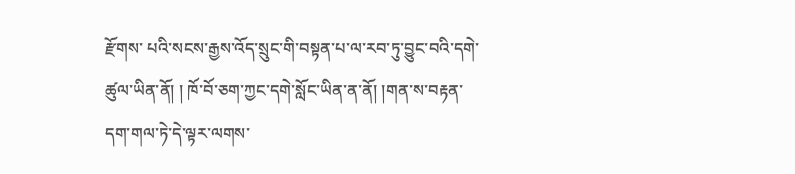རྫོགས་ པའི་སངས་རྒྱས་འོད་སྲུང་གི་བསྟན་པ་ལ་རབ་ཏུ་བྱུང་བའི་དགེ་ཚུལ་ཡིན་ནོ། ། ཁོ་བོ་ཅག་ཀྱང་དགེ་སློང་ཡིན་ན་ནོ། །གན་ས་བརྟན་དག་གལ་ཏེ་དེ་ལྟར་ལགས་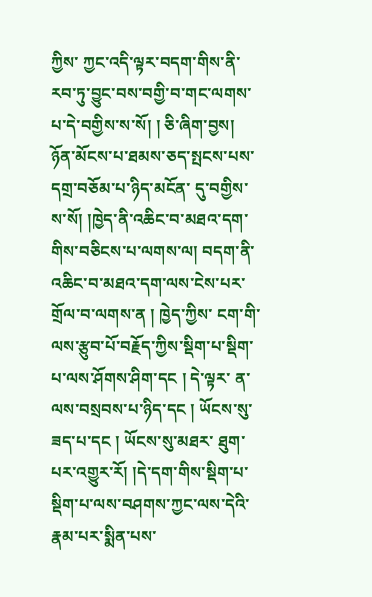ཀྱིས་ ཀྱང་འདི་ལྟར་བདག་གིས་ནི་རབ་ཏུ་བྱུང་བས་བགྱི་བ་གང་ལགས་པ་དེ་བགྱིས་ས་སོ། ། ཅི་ཞིག་བྱས། ཉོན་མོངས་པ་ཐམས་ཅད་སྤངས་པས་དགྲ་བཅོམ་པ་ཉིད་མངོན་ དུ་བགྱིས་ས་སོ། །ཁྱེད་ནི་འཆིང་བ་མཐའ་དག་གིས་བཅིངས་པ་ལགས་ལ། བདག་ནི་འཆིང་བ་མཐའ་དག་ལས་ངེས་པར་གྲོལ་བ་ལགས་ན ། ཁྱེད་ཀྱིས་ ངག་གི་ལས་རྩུབ་པོ་བརྗོད་ཀྱིས་སྡིག་པ་སྡིག་པ་ལས་ཤོགས་ཤིག་དང ། དེ་ལྟར་ ན་ལས་བསྲབས་པ་ཉིད་དང ། ཡོངས་སུ་ཟད་པ་དང ། ཡོངས་སུ་མཐར་ ཐུག་པར་འགྱུར་རོ། །དེ་དག་གིས་སྡིག་པ་སྡིག་པ་ལས་བཤགས་ཀྱང་ལས་དེའི་ རྣམ་པར་སྨིན་པས་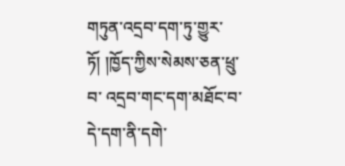གཏུན་འདྲབ་དག་ཏུ་གྱུར་ཏོ། །ཁྱོད་ཀྱིས་སེམས་ཅན་ཕྲུ་བ་ འདྲབ་གང་དག་མཐོང་བ་དེ་དག་ནི་དགེ་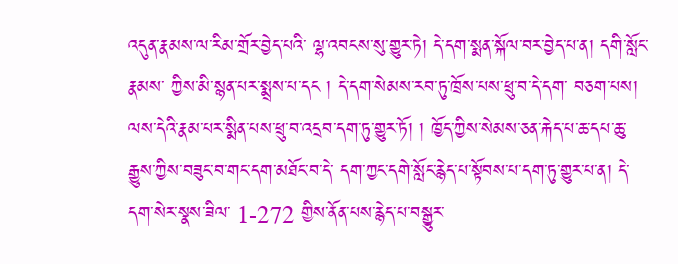འདུན་རྣམས་ལ་རིམ་གྲོར་བྱེད་པའི་ ལྷ་འབངས་སུ་གྱུར་ཏེ། དེ་དག་སྨན་སྐོལ་བར་བྱེད་པ་ན། དགི་སློང་རྣམས་ ཀྱིས་མི་སྙན་པར་སྨྲས་པ་དང ། དེ་དག་སེམས་རབ་ཏུ་ཁྲོས་པས་ཕྲུ་བ་དེ་དག་ བཅག་པས། ལས་དེའི་རྣམ་པར་སྨིན་པས་ཕྲུ་བ་འདྲབ་དག་ཏུ་གྱུར་ཏོ། ། ཁྱོད་ཀྱིས་སེམས་ཅན་རྐེད་པ་ཆ་དཔ་ཆུ་རྒྱུས་ཀྱིས་བཟུང་བ་གང་དག་མཐོང་བ་དེ་ དག་ཀྱང་དགེ་སློང་རྙེད་པ་སྟོབས་པ་དག་ཏུ་གྱུར་པ་ན། དེ་དག་སེར་སྣས་ཟིལ་ 1-272 གྱིས་ནོན་པས་རྙེད་པ་བསྒྱུར་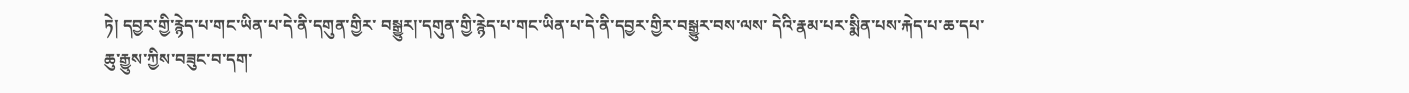ཏེ། དབྱར་གྱི་རྙེད་པ་གང་ཡིན་པ་དེ་ནི་དགུན་གྱིར་ བསྒྱུར།་དགུན་གྱི་རྙེད་པ་གང་ཡིན་པ་དེ་ནི་དབྱར་གྱིར་བསྒྱུར་བས་ལས་ དེའི་རྣམ་པར་སྨིན་པས་རྐེད་པ་ཆ་དཔ་ཆུ་རྒྱུས་ཀྱིས་བཟུང་བ་དག་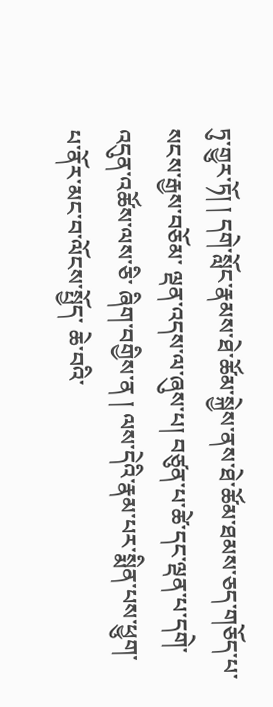ཏུ་གྱུར་ཏོ། ། དགེ་སློང་རྣམས་ཐེ་ཚོམ་སྐྱེས་ནས་ཐེ་ཚོམ་ཐམས་ཅད་གཅོད་པ་སངས་རྒྱས་བཅོམ་ ལྡན་འདས་ལ་ཞུས་པ། བཙུན་པ་ཚེ་དང་ལྡན་པ་དགེ་འདུན་འཚོས་ལས་ཅི་ ཞིག་བགྱིས་ན ། ལས་དེའི་རྣམ་པར་སྨིན་པས་ཕྱུག་པ་ནོར་མང་བ་ལོངས་སྤྱོད་ ཆེ་བའི་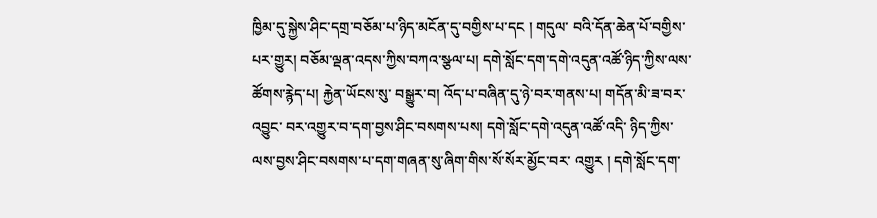ཁྱིམ་དུ་སྐྱེས་ཤིང་དགྲ་བཅོམ་པ་ཉིད་མངོན་དུ་བགྱིས་པ་དང ། གདུལ་ བའི་དོན་ཆེན་པོ་བགྱིས་པར་གྱུར། བཅོམ་ལྡན་འདས་ཀྱིས་བཀའ་སྩལ་པ། དགེ་སློང་དག་དགེ་འདུན་འཚོ་ཉིད་ཀྱིས་ལས་ཚོགས་རྙེད་པ། རྐྱེན་ཡོངས་སུ་ བསྒྱུར་བ། འོད་པ་བཞིན་དུ་ཉེ་བར་གནས་པ། གདོན་མི་ཟ་བར་འབྱུང་ བར་འགྱུར་བ་དག་བྱས་ཤིང་བསགས་པས། དགེ་སློང་དགེ་འདུན་འཚོ་འདི་ ཉིད་ཀྱིས་ལས་བྱས་ཤིང་བསགས་པ་དག་གཞན་སུ་ཞིག་གིས་སོ་སོར་མྱོང་བར་ འགྱུར ། དགེ་སློང་དག་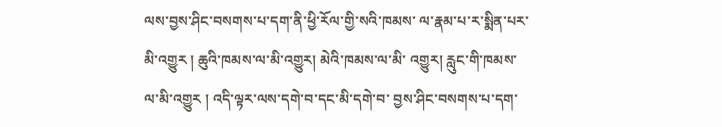ལས་བྱས་ཤིང་བསགས་པ་དག་ནི་ཕྱི་རོལ་གྱི་སའི་ཁམས་ ལ་རྣམ་པ་ར་སྨིན་པར་མི་འགྱུར ། ཆུའི་ཁམས་ལ་མི་འགྱུར། མེའི་ཁམས་ལ་མི་ འགྱུར། རླུང་གི་ཁམས་ལ་མི་འགྱུར ། འདི་ལྟར་ལས་དགེ་བ་དང་མི་དགེ་བ་ བྱས་ཤིང་བསགས་པ་དག་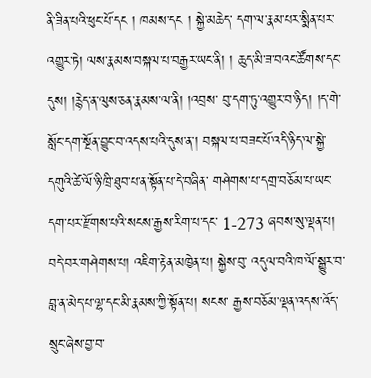ནི་ཟིན་པའི་ཕུང་པོ་དང ། ཁམས་དང ། སྐྱེ་མཆེད་ དག་ལ་རྣམ་པར་སྨིན་པར་འགྱུར་ཏེ། ལས་རྣམས་བསྐལ་པ་བརྒྱར་ཡང་ནི། ། ཆུད་མི་ཟ་བའང་ཚོགས་དང་དུས། །རྙེད་ན་ལུས་ཅན་རྣམས་ལ་ནི། །འབྲས་ བུ་དག་ཏུ་འགྱུར་བ་ཉིད། །ད་གེ་སློང་དག་སྔོན་བྱུང་བ་འདས་པའི་དུས་ན་། བསྐལ་པ་བཟང་པོ་འདི་ཉིད་ལ་སྐྱེ་དགུའི་ཚེ་ལོ་ཉི་ཁྲི་ཐུབ་པ་ན་སྟོན་པ་དེ་བཞིན་ གཤེགས་པ་དགྲ་བཅོམ་པ་ཡང་དག་པར་རྫོགས་པའི་སངས་རྒྱས་རིག་པ་དང་ 1-273 ཞབས་སུ་ལྡན་པ། བདེ་བར་གཤེགས་པ། འཇིག་རྟེན་མཁྱེན་པ། སྐྱེས་བུ་ འདུལ་བའི་ཁ་ལོ་སྒྱུར་བ་བླ་ན་མེད་པ་ལྷ་དང་མི་རྣམས་ཀྱི་སྟོན་པ། སངས་ རྒྱས་བཅོམ་ལྡན་འདས་འོད་སྲུང་ཞེས་བྱ་བ་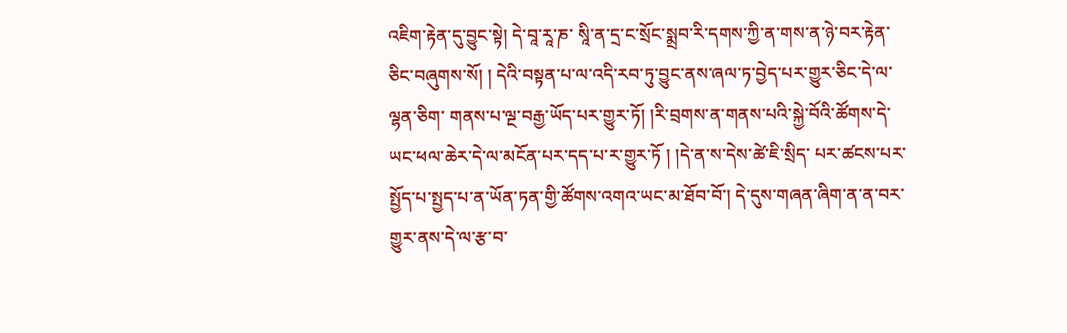འཇིག་རྟེན་དུ་བྱུང་སྟེ། དེ་བཱ་རཱ་ཎ་ སཱི་ན་དྲ་ང་སྲོང་སྨྲབ་རི་དགས་ཀྱི་ན་གས་ན་ཉེ་བར་རྟེན་ཅིང་བཞུགས་སོ། ། དེའི་བསྟན་པ་ལ་འདི་རབ་ཏུ་བྱུང་ནས་ཞལ་ཏ་བྱེད་པར་གྱུར་ཅིང་དེ་ལ་ལྷན་ཅིག་ གནས་པ་ལྔ་བརྒྱ་ཡོད་པར་གྱུར་ཏོ། །རི་བྲགས་ན་གནས་པའི་སྐྱེ་བོའི་ཚོགས་དེ་ ཡང་ཕལ་ཆེར་དེ་ལ་མངོན་པར་དད་པ་ར་གྱུར་ཏོ ། །དེ་ན་ས་དེས་ཚེ་ཇི་སྲིད་ པར་ཚངས་པར་སྤྱོད་པ་སྤྱད་པ་ན་ཡོན་ཏན་གྱི་ཚོགས་འགའ་ཡང་མ་ཐོབ་བོ་། དེ་དུས་གཞན་ཞིག་ན་ན་བར་གྱུར་ནས་དེ་ལ་རྩ་བ་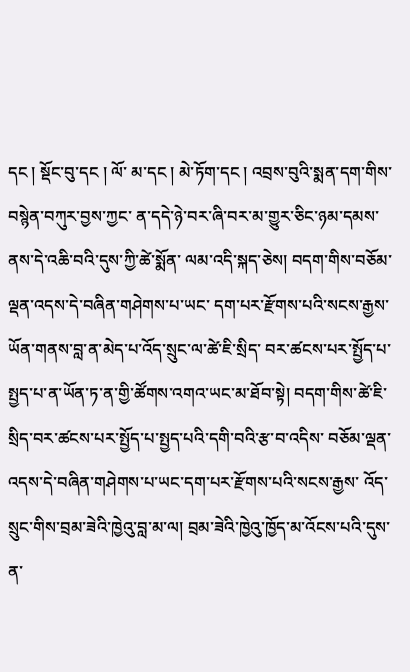དང ། སྡོང་བུ་དང ། ལོ་ མ་དང ། མེ་ཏོག་དང ། འབྲས་བུའི་སྨན་དག་གིས་བསྙེན་བཀུར་བྱས་ཀྱང་ ན་དདེ་ཉེ་བར་ཞི་བར་མ་གྱུར་ཅིང་ཉམ་དམས་ནས་དེ་འཆི་བའི་དུས་ཀྱི་ཚེ་སྨོན་ ལམ་འདི་སྐད་ཅེས། བདག་གིས་བཅོམ་ལྡན་འདས་དེ་བཞིན་གཤེགས་པ་ཡང་ དག་པར་རྫོགས་པའི་སངས་རྒྱས་ཡོན་གནས་བླ་ན་མེད་པ་འོད་སྲུང་ལ་ཚེ་ཇི་སྲིད་ བར་ཚངས་པར་སྤྱོད་པ་སྤྱད་པ་ན་ཡོན་ཏ་ན་གྱི་ཚོགས་འགའ་ཡང་མ་ཐོབ་སྟེ། བདག་གིས་ཚེ་ཇི་སྲིད་བར་ཚངས་པར་སྤྱོད་པ་སྤྱད་པའི་དགི་བའི་རྩ་བ་འདིས་ བཅོམ་ལྡན་འདས་དེ་བཞིན་གཤེགས་པ་ཡང་དག་པར་རྫོགས་པའི་སངས་རྒྱས་ འོད་སྲུང་གིས་བྲམ་ཟེའི་ཁྱེའུ་བླ་མ་ལ། བྲམ་ཟེའི་ཁྱེའུ་ཁྱོད་མ་འོངས་པའི་དུས་ ན་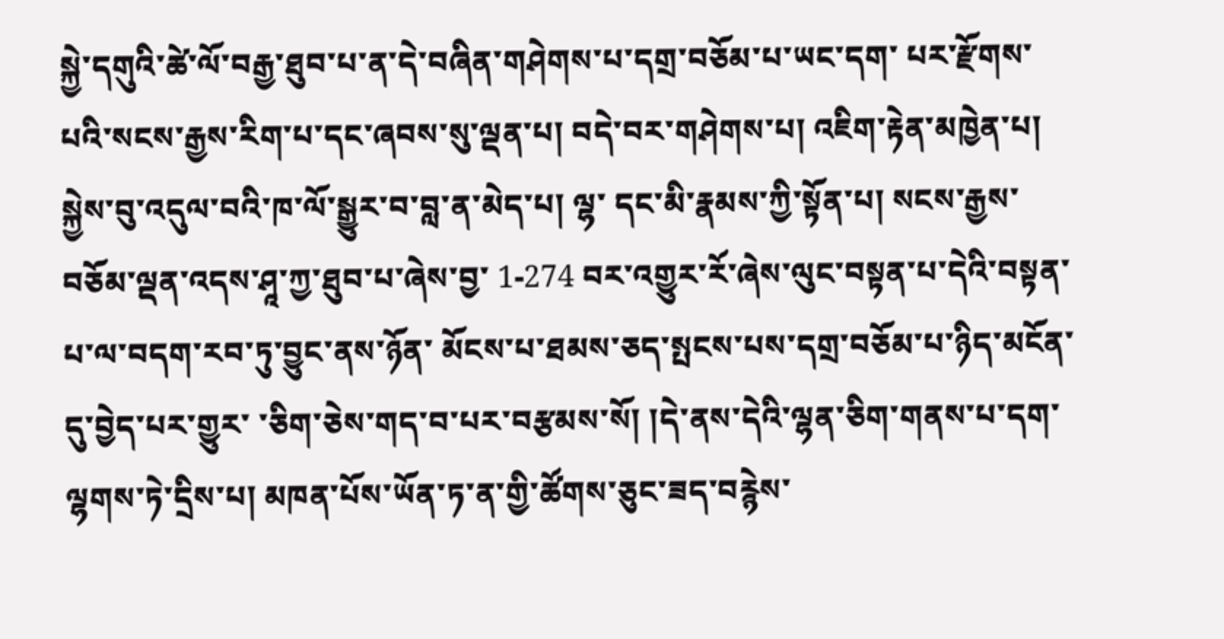སྐྱེ་དགུའི་ཚེ་ལོ་བརྒྱ་ཐུབ་པ་ན་དེ་བཞིན་གཤེགས་པ་དགྲ་བཅོམ་པ་ཡང་དག་ པར་རྫོགས་པའི་སངས་རྒྱས་རིག་པ་དང་ཞབས་སུ་ལྡན་པ། བདེ་བར་གཤེགས་པ། འཇིག་རྟེན་མཁྱེན་པ། སྐྱེས་བུ་འདུལ་བའི་ཁ་ལོ་སྒྱུར་བ་བླ་ན་མེད་པ། ལྷ་ དང་མི་རྣམས་ཀྱི་སྟོན་པ། སངས་རྒྱས་བཅོམ་ལྡན་འདས་ཤཱ་ཀྱ་ཐུབ་པ་ཞེས་བྱ་ 1-274 བར་འགྱུར་རོ་ཞེས་ལུང་བསྟན་པ་དེའི་བསྟན་པ་ལ་བདག་རབ་ཏུ་བྱུང་ནས་ཉོན་ མོངས་པ་ཐམས་ཅད་སྤངས་པས་དགྲ་བཅོམ་པ་ཉིད་མངོན་དུ་བྱེད་པར་གྱུར་ ་ཅིག་ཅེས་གད་བ་པར་བརྩམས་སོ། །དེ་ནས་དེའི་ལྷན་ཅིག་གནས་པ་དག་ ལྷགས་ཏེ་དྲིས་པ། མཁན་པོས་ཡོན་ཏ་ན་གྱི་ཚོགས་ཅུང་ཟད་བརྙེས་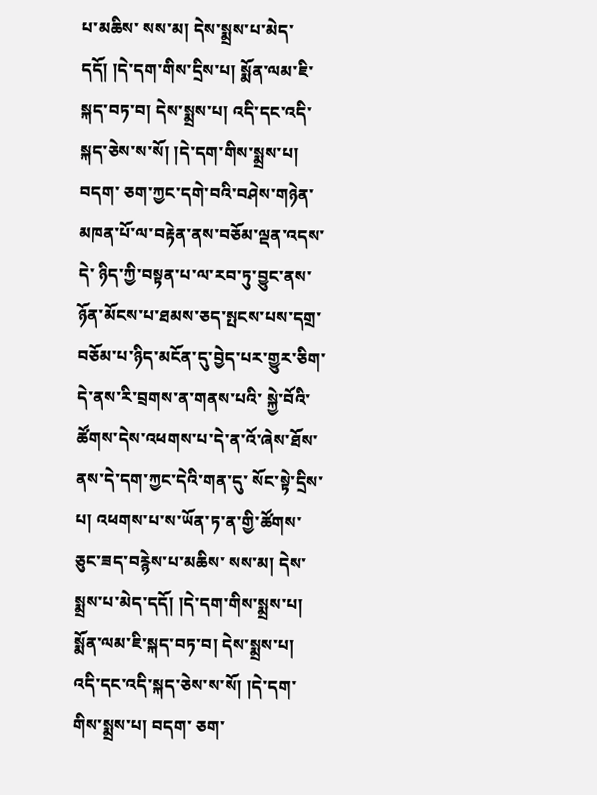པ་མཆིས་ སས་མ། དེས་སྨྲས་པ་མེད་དདོ། །དེ་དག་གིས་དྲིས་པ། སྨོན་ལམ་ཇི་སྐད་བཏ་བ། དེས་སྨྲས་པ། འདི་དང་འདི་སྐད་ཅེས་ས་སོ། །དེ་དག་གིས་སྨྲས་པ། བདག་ ཅག་ཀྱང་དགེ་བའི་བཤེས་གཉེན་མཁན་པོ་ལ་བརྟེན་ནས་བཅོམ་ལྡན་འདས་དེ་ ཉིད་ཀྱི་བསྟན་པ་ལ་རབ་ཏུ་བྱུང་ནས་ཉོན་མོངས་པ་ཐམས་ཅད་སྤངས་པས་དགྲ་ བཅོམ་པ་ཉིད་མངོན་དུ་བྱེད་པར་གྱུར་ཅིག་དེ་ནས་རི་བྲགས་ན་གནས་པའི་ སྐྱེ་བོའི་ཚོགས་དེས་འཕགས་པ་དེ་ན་འོ་ཞེས་ཐོས་ནས་དེ་དག་ཀྱང་དེའི་གན་དུ་ སོང་སྟེ་དྲིས་པ། འཕགས་པ་ས་ཡོན་ཏ་ན་གྱི་ཚོགས་ཅུང་ཟད་བརྙེས་པ་མཆིས་ སས་མ། དེས་སྨྲས་པ་མེད་དདོ། །དེ་དག་གིས་སྨྲས་པ། སྨོན་ལམ་ཇི་སྐད་བཏ་བ། དེས་སྨྲས་པ། འདི་དང་འདི་སྐད་ཅེས་ས་སོ། །དེ་དག་གིས་སྨྲས་པ། བདག་ ཅག་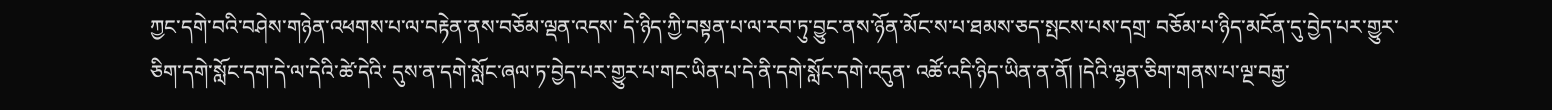ཀྱང་དགེ་བའི་བཤེས་གཉེན་འཕགས་པ་ལ་བརྟེན་ནས་བཅོམ་ལྡན་འདས་ དེ་ཉིད་ཀྱི་བསྟན་པ་ལ་རབ་ཏུ་བྱུང་ནས་ཉོན་མོང་ས་པ་ཐམས་ཅད་སྤངས་པས་དགྲ་ བཅོམ་པ་ཉིད་མངོན་དུ་བྱེད་པར་གྱུར་ཅིག་དགེ་སློང་དག་དེ་ལ་དེའི་ཚེ་དེའི་ དུས་ན་དགེ་སློང་ཞལ་ཏ་བྱེད་པར་གྱུར་པ་གང་ཡིན་པ་དེ་ནི་དགེ་སློང་དགེ་འདུན་ འཚོ་འདི་ཉིད་ཡིན་ན་ནོ། །དེའི་ལྷན་ཅིག་གནས་པ་ལྔ་བརྒྱ་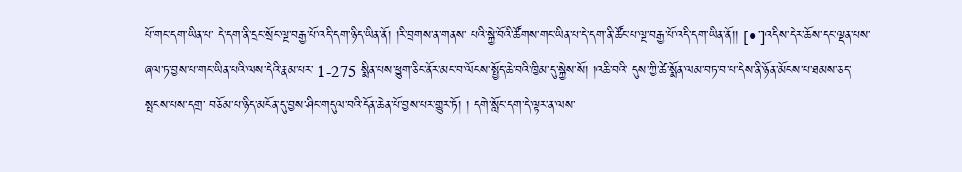པོ་གང་དག་ཡིན་པ་ དེ་དག་ནི་དྲང་སྲོང་ལྔ་བརྒྱ་པོ་འདི་དག་ཉིད་ཡིན་ནོ། །རི་བྲགས་ན་གནས་ པའི་སྐྱེ་བོའི་ཚོགས་གང་ཡིན་པ་དེ་དག་ནི་ཚོང་པ་ལྔ་བརྒྱ་པོ་འདི་དག་ཡིན་ནོ།། [•་]འདིས་དེར་ཆོས་དང་ལྡན་པས་ཞལ་ཏ་བྱས་པ་གང་ཡིན་པའི་ལས་དེའི་རྣམ་པར་ 1-275 སྨིན་པས་ཕྱུག་ཅིང་ནོར་མང་བ་ལོངས་སྤྱོད་ཆེ་བའི་ཁྱིམ་དུ་སྐྱེས་སོ། །འཆི་བའི་ དུས་ཀྱི་ཚེ་སྨོན་ལམ་བཏ་བ་པ་དེས་ནི་ཉོན་མོངས་པ་ཐམས་ཅད་སྤངས་པས་དགྲ་ བཅོམ་པ་ཉིད་མངོན་དུ་བྱས་ཤིང་གདུལ་བའི་དོན་ཆེན་པོ་བྱས་པར་གྱུར་ཏོ། ། དགེ་སློང་དག་དེ་ལྟར་ན་ལས་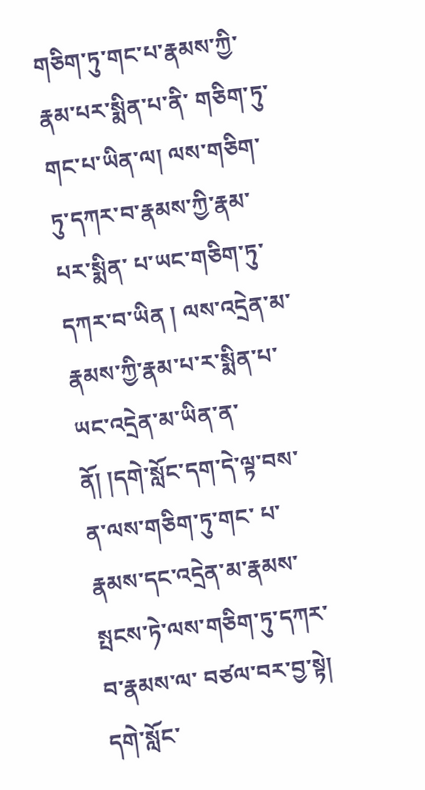གཅིག་ཏུ་གང་པ་རྣམས་ཀྱི་རྣམ་པར་སྨིན་པ་ནི་ གཅིག་ཏུ་གང་པ་ཡིན་ལ། ལས་གཅིག་ཏུ་དཀར་བ་རྣམས་ཀྱི་རྣམ་པར་སྨིན་ པ་ཡང་གཅིག་ཏུ་དཀར་བ་ཡིན ། ལས་འདྲེན་མ་རྣམས་ཀྱི་རྣམ་པ་ར་སྨིན་པ་ ཡང་འདྲེན་མ་ཡིན་ན་ནོ། །དགེ་སློང་དག་དེ་ལྟ་བས་ན་ལས་གཅིག་ཏུ་གང་ པ་རྣམས་དང་འདྲེན་མ་རྣམས་སྤངས་ཏེ་ལས་གཅིག་ཏུ་དཀར་བ་རྣམས་ལ་ བཙལ་བར་བྱ་སྟེ། དགེ་སློང་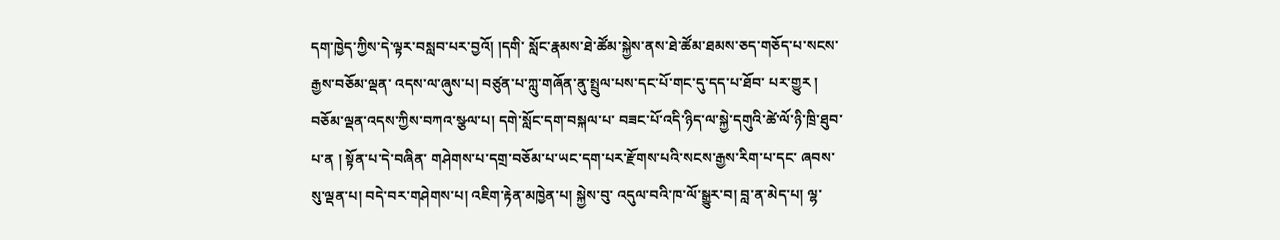དག་ཁྱེད་ཀྱིས་དེ་ལྟར་བསླབ་པར་བྱའོ། །དགི་ སློང་རྣམས་ཐེ་ཚོམ་སྐྱེས་ནས་ཐེ་ཚོམ་ཐམས་ཅད་གཅོད་པ་སངས་རྒྱས་བཅོམ་ལྡན་ འདས་ལ་ཞུས་པ། བཙུན་པ་ཀླུ་གཞོན་ནུ་སྤྲུལ་པས་དང་པོ་གང་དུ་དད་པ་ཐོབ་ པར་གྱུར ། བཅོམ་ལྡན་འདས་ཀྱིས་བཀའ་སྩལ་པ། དགེ་སློང་དག་བསྐལ་པ་ བཟང་པོ་འདི་ཉིད་ལ་སྐྱེ་དགུའི་ཚེ་ལོ་ཉི་ཁྲི་ཐུབ་པ་ན ། སྟོན་པ་དེ་བཞིན་ གཤེགས་པ་དགྲ་བཅོམ་པ་ཡང་དག་པར་རྫོགས་པའི་སངས་རྒྱས་རིག་པ་དང་ ཞབས་སུ་ལྡན་པ། བདེ་བར་གཤེགས་པ། འཇིག་རྟེན་མཁྱེན་པ། སྐྱེས་བུ་ འདུལ་བའི་ཁ་ལོ་སྒྱུར་བ། བླ་ན་མེད་པ། ལྷ་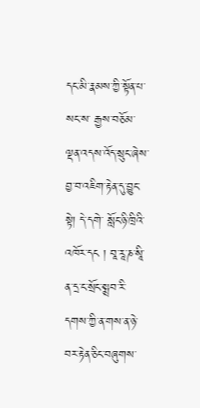དང་མི་རྣམས་ཀྱི་སྟོན་པ་སང་ས་ རྒྱས་བཅོམ་ལྡན་འདས་འོད་སྲུང་ཞེས་བྱ་བ་འཇིག་རྟེན་དུ་བྱུང་སྟེ། དེ་དགེ་ སློང་ཉི་ཁྲིའི་འཁོར་དང ། བཱ་རཱ་ཎ་སཱི་ན་དྲ་ང་སྲོང་སྨྲབ་རི་དགས་ཀྱི་ན་གས་ན་ཉེ་ བར་རྟེན་ཅིང་བཞུགས་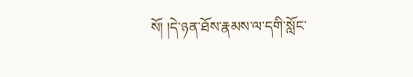སོ། །དེ་ཉན་ཐོས་རྣམས་ལ་དགི་སློང་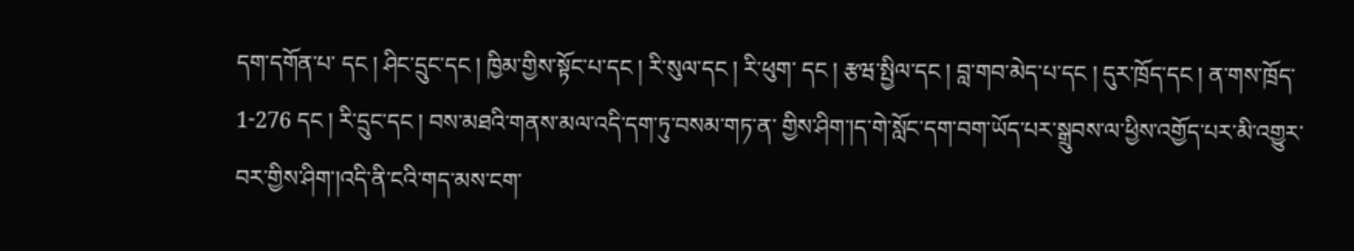དག་དགོན་པ་ དང ། ཤིང་དྲུང་དང ། ཁྱིམ་གྱིས་སྟོང་པ་དང ། རི་སུལ་དང ། རི་ཕུག་ དང ། རྩཝ་སྤྱིལ་དང ། བླ་གབ་མེད་པ་དང ། དུར་ཁྲོད་དང ། ན་གས་ཁྲོད་ 1-276 དང ། རི་དྲུང་དང ། བས་མཐའི་གནས་མལ་འདི་དག་ཏུ་བསམ་གཏ་ན་ གྱིས་ཤིག་།ད་གེ་སློང་དག་བག་ཡོད་པར་སྒྲུབས་ལ་ཕྱིས་འགྱོད་པར་མི་འགྱུར་ བར་གྱིས་ཤིག་།འདི་ནི་ངའི་གད་མས་ངག་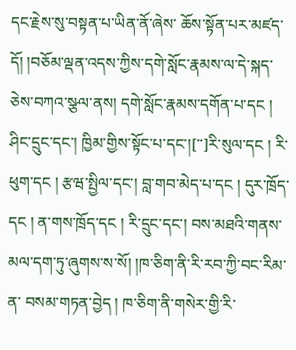དང་རྗེས་སུ་བསྟན་པ་ཡིན་ནོ་ཞེས་ ཆོས་སྟོན་པར་མཛད་དོ། །བཅོམ་ལྡན་འདས་ཀྱིས་དགེ་སློང་རྣམས་ལ་དེ་སྐད་ ཅེས་བཀའ་སྩལ་ནས། དགེ་སློང་རྣམས་དགོན་པ་དང ། ཤིང་དྲུང་དང་། ཁྱིམ་གྱིས་སྟོང་པ་དང་།[་་]རི་སུལ་དང ། རི་ཕུག་དང ། རྩཝ་སྤྱིལ་དང་། བླ་གབ་མེད་པ་དང ། དུར་ཁྲོད་དང ། ན་གས་ཁྲོད་དང ། རི་དྲུང་དང་། བས་མཐའི་གནས་མལ་དག་ཏུ་ཞུགས་ས་སོ། །ཁ་ཅིག་ནི་རི་རབ་ཀྱི་བང་རིམ་ན་ བསམ་གཏན་བྱེད ། ཁ་ཅིག་ནི་གསེར་གྱི་རི་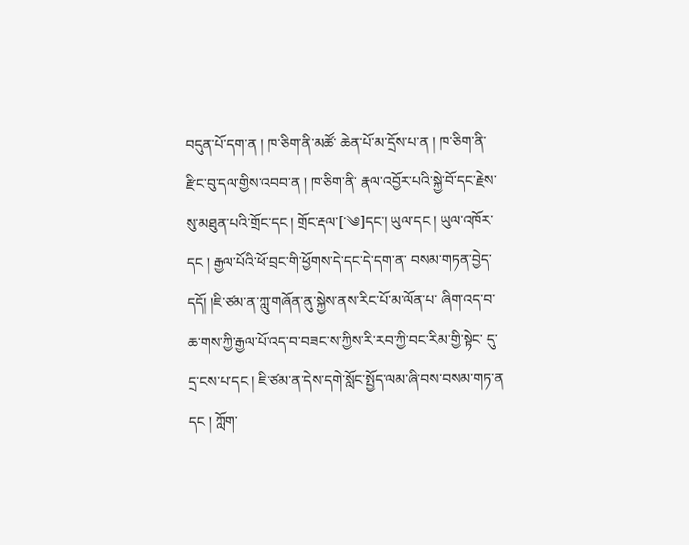བདུན་པོ་དག་ན ། ཁ་ཅིག་ནི་མཚོ་ ཆེན་པོ་མ་དྲོས་པ་ན ། ཁ་ཅིག་ནི་རྫིང་བུ་དལ་གྱིས་འབབ་ན ། ཁ་ཅིག་ནི་ རྣལ་འབྱོར་པའི་སྐྱེ་བོ་དང་རྗེས་སུ་མཐུན་པའི་གྲོང་དང ། གྲོང་རྡལ་[་༄]དང་། ཡུལ་དང ། ཡུལ་འཁོར་དང ། རྒྱལ་པོའི་ཕོ་བྲང་གི་ཕྱོགས་དེ་དང་དེ་དག་ན་ བསམ་གཏན་བྱེད་དདོ། །ཇི་ཙམ་ན་ཀླུ་གཞོན་ནུ་སྐྱེས་ནས་རིང་པོ་མ་ལོན་པ་ ཞིག་འད་བ་ཆ་གས་ཀྱི་རྒྱལ་པོ་འད་བ་བཟང་ས་ཀྱིས་རི་རབ་ཀྱི་བང་རིམ་གྱི་སྟེང་ དུ་དྲ་ངས་པ་དང ། ཇི་ཙམ་ན་དེས་དགེ་སློང་སྤྱོད་ལམ་ཞི་བས་བསམ་གཏ་ན དང ། ཀློག་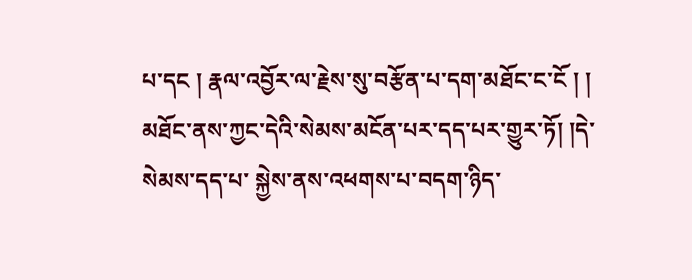པ་དང ། རྣལ་འབྱོར་ལ་རྗེས་སུ་བརྩོན་པ་དག་མཐོང་ང་ངོ ། ། མཐོང་ནས་ཀྱང་དེའི་སེམས་མངོན་པར་དད་པར་གྱུར་ཏོ། །དེ་སེམས་དད་པ་ སྐྱེས་ནས་འཕགས་པ་བདག་ཉིད་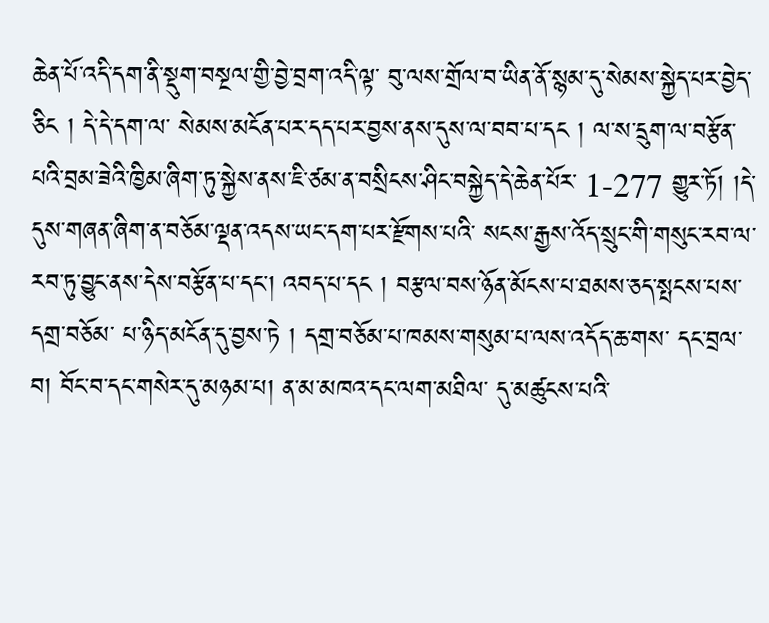ཆེན་པོ་འདི་དག་ནི་སྡུག་བསྔལ་གྱི་བྱེ་བྲག་འདི་ལྟ་ བུ་ལས་གྲོལ་བ་ཡིན་ནོ་སྙམ་དུ་སེམས་སྐྱེད་པར་བྱེད་ཅིང ། དེ་དེ་དག་ལ་ སེམས་མངོན་པར་དད་པར་བྱས་ནས་དུས་ལ་བབ་པ་དང ། ལ་ས་དྲུག་ལ་བརྩོན་ པའི་བྲམ་ཟེའི་ཁྱིམ་ཞིག་ཏུ་སྐྱེས་ནས་ཇི་ཙམ་ན་བསྲིངས་ཤིང་བསྐྱེད་དེ་ཆེན་པོར་ 1-277 གྱུར་ཏོ། །དེ་དུས་གཞན་ཞིག་ན་བཅོམ་ལྡན་འདས་ཡང་དག་པར་རྫོགས་པའི་ སངས་རྒྱས་འོད་སྲུང་གི་གསུང་རབ་ལ་རབ་ཏུ་བྱུང་ནས་དེས་བརྩོན་པ་དང་། འབད་པ་དང ། བརྩལ་བས་ཉོན་མོངས་པ་ཐམས་ཅད་སྤངས་པས་དགྲ་བཅོམ་ པ་ཉིད་མངོན་དུ་བྱས་ཏེ ། དགྲ་བཅོམ་པ་ཁམས་གསུམ་པ་ལས་འདོད་ཆ་གས་ དང་བྲལ་བ། བོང་བ་དང་གསེར་དུ་མཉམ་པ། ན་མ་མཁའ་དང་ལག་མཐིལ་ དུ་མཚུངས་པའི་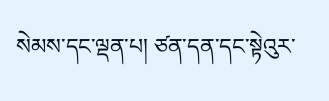སེམས་དང་ལྡན་པ། ཙན་དན་དང་སྟེའུར་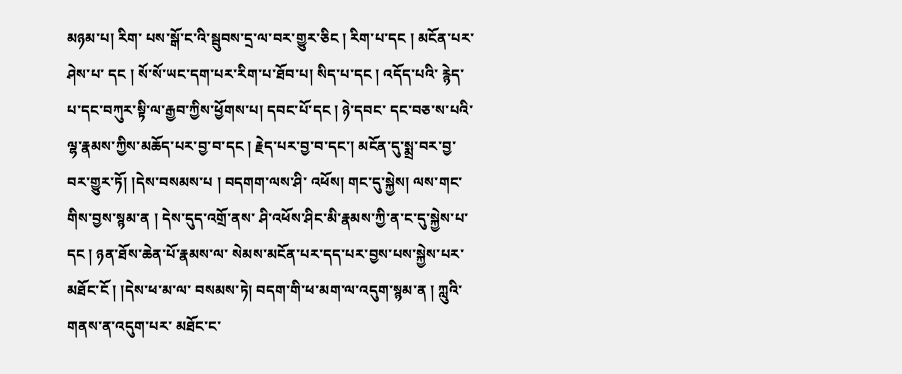མཉམ་པ། རིག་ པས་སྒོ་ང་འི་སྦུབས་དྲ་ལ་བར་གྱུར་ཅིང ། རིག་པ་དང ། མངོན་པར་ཤེས་པ་ དང ། སོ་སོ་ཡང་དག་པར་རིག་པ་ཐོབ་པ། སིད་པ་དང ། འདོད་པའི་ རྙེད་པ་དང་བཀུར་སྟི་ལ་རྒྱབ་ཀྱིས་ཕྱོགས་པ། དབང་པོ་དང ། ཉེ་དབང་ དང་བཅ་ས་པའི་ལྷ་རྣམས་ཀྱིས་མཆོད་པར་བྱ་བ་དང ། རྗེད་པར་བྱ་བ་དང་། མངོན་དུ་སྨྲ་བར་བྱ་བར་གྱུར་ཏོ། །དེས་བསམས་པ ། བདགག་ལས་ཤི་ འཕོས། གང་དུ་སྐྱེས། ལས་གང་གིས་བྱས་སྙམ་ན ། དེས་དུད་འགྲོ་ནས་ ཤི་འཕོས་ཤིང་མི་རྣམས་ཀྱི་ན་ང་དུ་སྐྱེས་པ་དང ། ཉན་ཐོས་ཆེན་པོ་རྣམས་ལ་ སེམས་མངོན་པར་དད་པར་བྱས་པས་སྐྱེས་པར་མཐོང་ངོ ། །དེས་ཕ་མ་ལ་ བསམས་ཏེ། བདག་གི་ཕ་མག་ལ་འདུག་སྙམ་ན ། ཀླུའི་གནས་ན་འདུག་པར་ མཐོང་ང་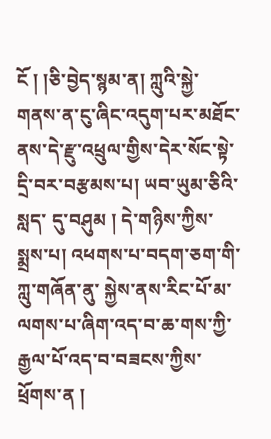ངོ ། །ཅི་བྱེད་སྙམ་ན། ཀླུའི་སྐྱེ་གནས་ན་ངུ་ཞིང་འདུག་པར་མཐོང་ ནས་དེ་རྫུ་འཕྲུལ་གྱིས་དེར་སོང་སྟེ་དྲི་བར་བརྩམས་པ། ཡབ་ཡུམ་ཅིའི་སླད་ དུ་བཤུམ ། དེ་གཉིས་ཀྱིས་སྨྲས་པ། འཕགས་པ་བདག་ཅག་གི་ཀླུ་གཞོན་ནུ་ སྐྱེས་ནས་རིང་པོ་མ་ལགས་པ་ཞིག་འད་བ་ཆ་གས་ཀྱི་རྒྱལ་པོ་འད་བ་བཟངས་ཀྱིས་ ཕྲོགས་ན །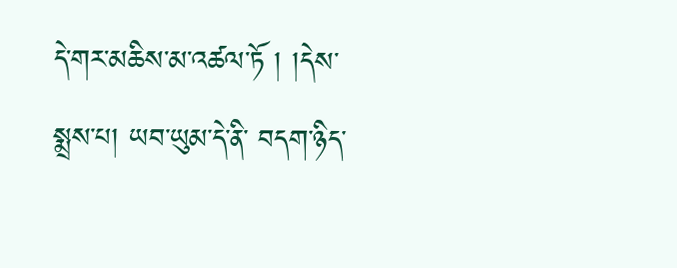དེ་གར་མཆིས་མ་འཚལ་ཏོ ། །དེས་སྨྲས་པ། ཡབ་ཡུམ་དེ་ནི་ བདག་ཉིད་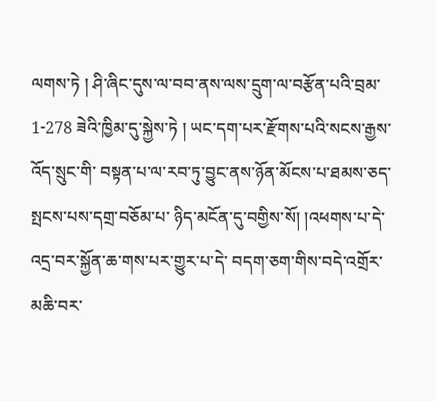ལགས་ཏེ ། ཤི་ཞིང་དུས་ལ་བབ་ནས་ལས་དྲུག་ལ་བརྩོན་པའི་བྲམ་ 1-278 ཟེའི་ཁྱིམ་དུ་སྐྱེས་ཏེ ། ཡང་དག་པར་རྫོགས་པའི་སངས་རྒྱས་འོད་སྲུང་གི་ བསྟན་པ་ལ་རབ་ཏུ་བྱུང་ནས་ཉོན་མོངས་པ་ཐམས་ཅད་སྤངས་པས་དགྲ་བཅོམ་པ་ ཉིད་མངོན་དུ་བགྱིས་སོ། །འཕགས་པ་དེ་འདྲ་བར་སྐྱོན་ཆ་གས་པར་གྱུར་པ་དེ་ བདག་ཅག་གིས་བདེ་འགྲོར་མཆི་བར་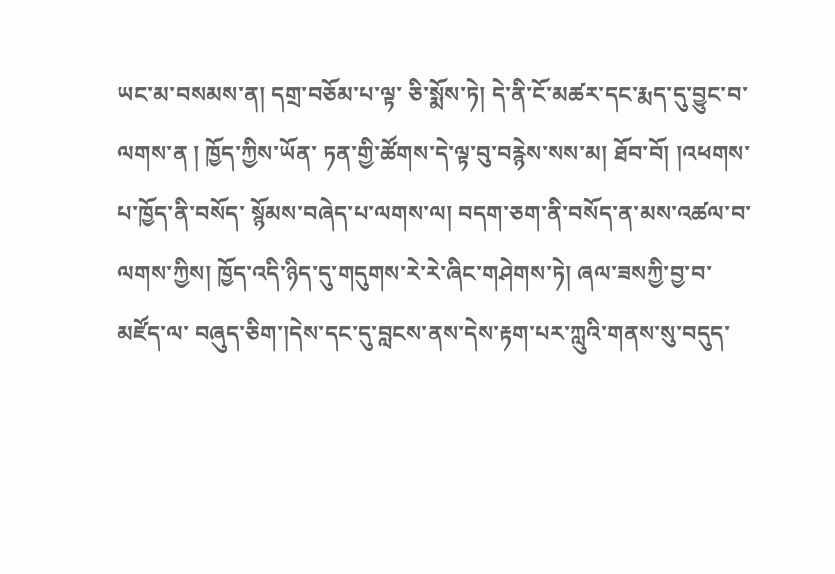ཡང་མ་བསམས་ན། དགྲ་བཅོམ་པ་ལྟ་ ཅི་སྨོས་ཏེ། དེ་ནི་ངོ་མཚར་དང་རྨད་དུ་བྱུང་བ་ལགས་ན ། ཁྱོད་ཀྱིས་ཡོན་ ཏན་གྱི་ཚོགས་དེ་ལྟ་བུ་བརྙེས་སས་མ། ཐོབ་བོ། །འཕགས་པ་ཁྱོད་ནི་བསོད་ སྙོམས་བཞེད་པ་ལགས་ལ། བདག་ཅག་ནི་བསོད་ན་མས་འཚལ་བ་ལགས་ཀྱིས། ཁྱོད་འདི་ཉིད་དུ་གདུགས་རེ་རེ་ཞིང་གཤེགས་ཏེ། ཞལ་ཟསཀྱི་བྱ་བ་མཛོད་ལ་ བཞུད་ཅིག་།དེས་དང་དུ་བླངས་ནས་དེས་རྟག་པར་ཀླུའི་གནས་སུ་བདུད་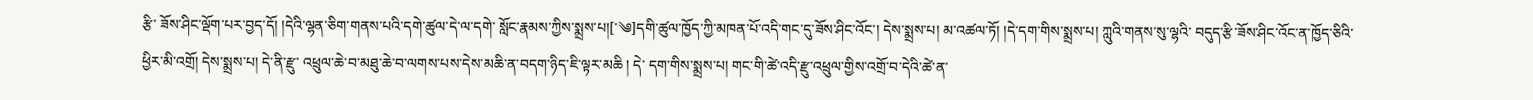རྩི་ ཟོས་ཤིང་ལྡོག་པར་བྱད་དོ། །དེའི་ལྷན་ཅིག་གནས་པའི་དགེ་ཚུལ་དེ་ལ་དགེ་ སློང་རྣམས་ཀྱིས་སྨྲས་པ།[་༄]དགི་ཚུལ་ཁྱོད་ཀྱི་མཁན་པོ་འདི་གང་དུ་ཟོས་ཤིང་འོང་། དེས་སྨྲས་པ། མ་འཚལ་ཏོ། །དེ་དག་གིས་སྨྲས་པ། ཀླུའི་གནས་སུ་ལྷའི་ བདུད་རྩི་ཟོས་ཤིང་འོང་ན་ཁྱོད་ཅིའི་ཕྱིར་མི་འགྲོ། དེས་སྨྲས་པ། དེ་ནི་རྫུ་ འཕྲུལ་ཆེ་བ་མཐུ་ཆེ་བ་ལགས་པས་དེས་མཆི་ན་བདག་ཉིད་ཇི་ལྟར་མཆི ། དེ་ དག་གིས་སྨྲས་པ། གང་གི་ཚེ་འདི་རྫུ་འཕྲུལ་གྱིས་འགྲོ་བ་དེའི་ཚེ་ན་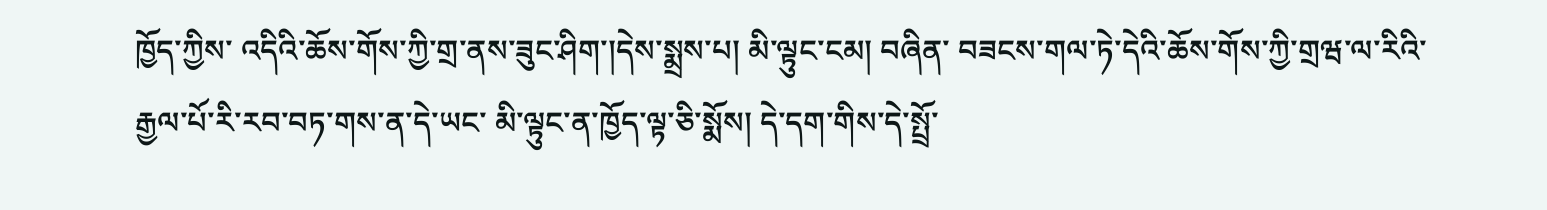ཁྱོད་ཀྱིས་ འདིའི་ཆོས་གོས་ཀྱི་གྲ་ནས་ཟུང་ཤིག་།དེས་སྨྲས་པ། མི་ལྟུང་ངམ། བཞིན་ བཟངས་གལ་ཏེ་དེའི་ཆོས་གོས་ཀྱི་གྲཝ་ལ་རིའི་རྒྱལ་པོ་རི་རབ་བཏ་གས་ན་དེ་ཡང་ མི་ལྟུང་ན་ཁྱོད་ལྟ་ཅི་སྨོས། དེ་དག་གིས་དེ་སྤྲོ་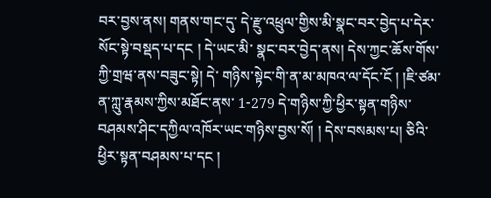བར་བྱས་ནས། གནས་གང་དུ་ དེ་རྫུ་འཕྲུལ་གྱིས་མི་སྣང་བར་བྱེད་པ་དེར་སོང་སྟེ་བསྡད་པ་དང ། དེ་ཡང་མི་ སྣང་བར་བྱེད་ནས། དེས་ཀྱང་ཆོས་གོས་ཀྱི་གྲཝ་ནས་བཟུང་སྟེ། དེ་ གཉིས་སྟེང་གི་ན་མ་མཁའ་ལ་དོང་ངོ ། །ཇི་ཙམ་ན་ཀླུ་རྣམས་ཀྱིས་མཐོང་ནས་ 1-279 དེ་གཉིས་ཀྱི་ཕྱིར་སྟན་གཉིས་བཤམས་ཤིང་དཀྱིལ་འཁོར་ཡང་གཉིས་བྱས་སོ། ། དེས་བསམས་པ། ཅིའི་ཕྱིར་སྟན་བཤམས་པ་དང །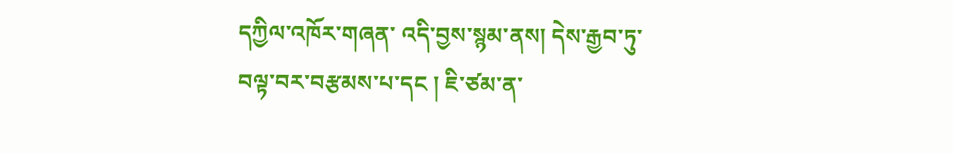དཀྱིལ་འཁོར་གཞན་ འདི་བྱས་སྙམ་ནས། དེས་རྒྱབ་ཏུ་བལྟ་བར་བརྩམས་པ་དང ། ཇི་ཙམ་ན་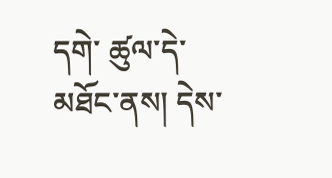དགེ་ ཚུལ་དེ་མཐོང་ནས། དེས་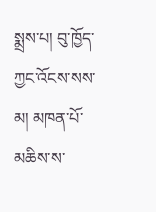སྨྲས་པ། བུ་ཁྱོད་ཀྱང་འོངས་སས་མ། མཁན་པོ་ མཆིས་ས་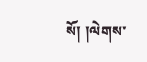སོ། །ལེགས་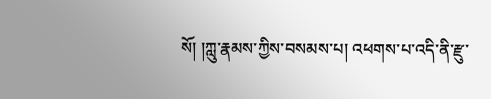སོ། །ཀླུ་རྣམས་ཀྱིས་བསམས་པ། འཕགས་པ་འདི་ནི་རྫུ་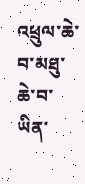འཕྲུལ་ཆེ་བ་མཐུ་ཆེ་བ་ཡིན་